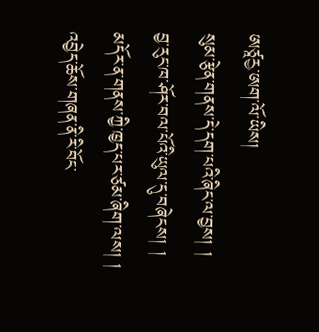ཨཙཱརྱ་ཨག་ལོ་ཡིས།
སུམ་རྩེན་གནས་དེ་དག་པའི་ཞིང་ལ་བྱས། །
བྱ་རུང་ཁ་ཤོར་བལ་པོའི་ཡུལ་དུ་བཞེངས། །
མདོར་ན་གནས་ཀྱི་ཁྱད་པར་ཙམ་ཞིག་ལས། །
འབྱེད་ཆོས་གཞན་ནི་རི་བོང་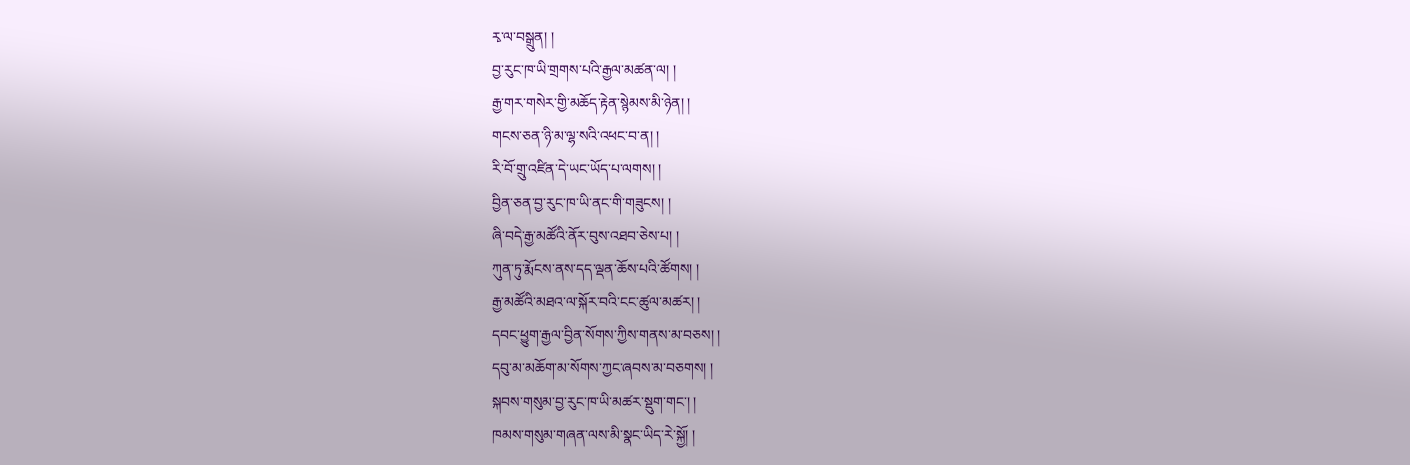རྭ་ལ་བསྒྲུན། །
བྱ་རུང་ཁ་ཡི་གྲགས་པའི་རྒྱལ་མཚན་ལ། །
རྒྱ་གར་གསེར་གྱི་མཆོད་རྟེན་སྙེམས་མི་ཉེན། །
གངས་ཅན་ཉི་མ་ལྷ་སའི་འཕང་བ་ན། །
རི་བོ་གྲུ་འཛིན་དེ་ཡང་ཡོད་པ་ལགས། །
བྱིན་ཅན་བྱ་རུང་ཁ་ཡི་ནང་གི་གཟུངས། །
ཞི་བདེ་རྒྱ་མཚོའི་ནོར་བུས་འཐབ་ཅེས་པ། །
ཀུན་ཏུ་རྨོངས་ནས་དད་ལྡན་ཆོས་པའི་ཚོགས། །
རྒྱ་མཚོའི་མཐའ་ལ་སྐོར་བའི་ངང་ཚུལ་མཚར། །
དབང་ཕྱུག་རྒྱལ་བྱིན་སོགས་ཀྱིས་གནས་མ་བཅས། །
དབུ་མ་མཆོག་མ་སོགས་ཀྱང་ཞབས་མ་བཅགས། །
སྐབས་གསུམ་བྱ་རུང་ཁ་ཡི་མཚར་སྡུག་གང་། །
ཁམས་གསུམ་གཞན་ལས་མི་སྣང་ཡིད་རེ་སྐྱོ། །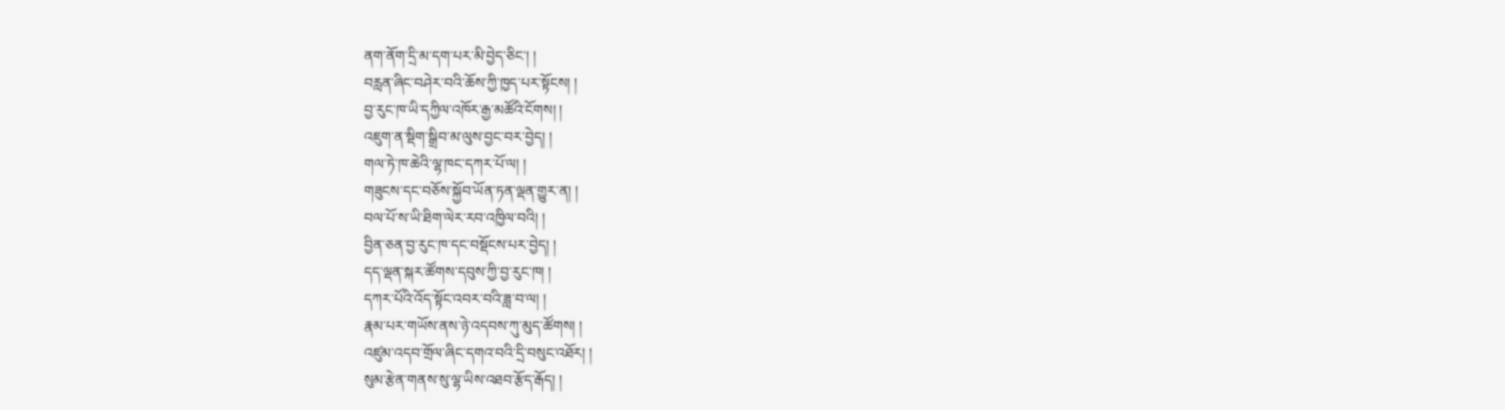ནག་ནོག་དྲི་མ་དག་པར་མི་བྱེད་ཅིང་། །
བརླན་ཞིང་བཤེར་བའི་ཆོས་ཀྱི་ཁྱད་པར་སྟོངས། །
བྱ་རུང་ཁ་ཡི་དཀྱིལ་འཁོར་རྒྱ་མཚོའི་ངོགས། །
འཇུག་ན་སྡིག་སྒྲིབ་མ་ལུས་བྱང་བར་བྱེད། །
གལ་ཏེ་ཁ་ཆེའི་ལྷ་ཁང་དཀར་པོ་ལ། །
གཟུངས་དང་བཅོས་སྐྱོབ་ཡོན་ཏན་ལྡན་གྱུར་ན། །
བལ་པོ་ས་ཡི་ཐིག་ལེར་རབ་འཁྱིལ་བའི། །
བྱིན་ཅན་བྱ་རུང་ཁ་དང་བསྡོངས་པར་བྱེད། །
དད་ལྡན་སྐར་ཚོགས་དབུས་ཀྱི་བྱ་རུང་ཁ། །
དཀར་པོའི་འོད་སྟོང་འབར་བའི་ཟླ་བ་ལ། །
རྣམ་པར་གཡོས་ནས་ཉེ་འདབས་ཀུ་མུད་ཚོགས། །
འཛུམ་འདབ་གྲོལ་ཞིང་དགའ་བའི་དྲི་བསུང་འཐོར། །
སུམ་རྩེན་གནས་སུ་ལྷ་ཡིས་འཐབ་རྩོད་རྒོད། །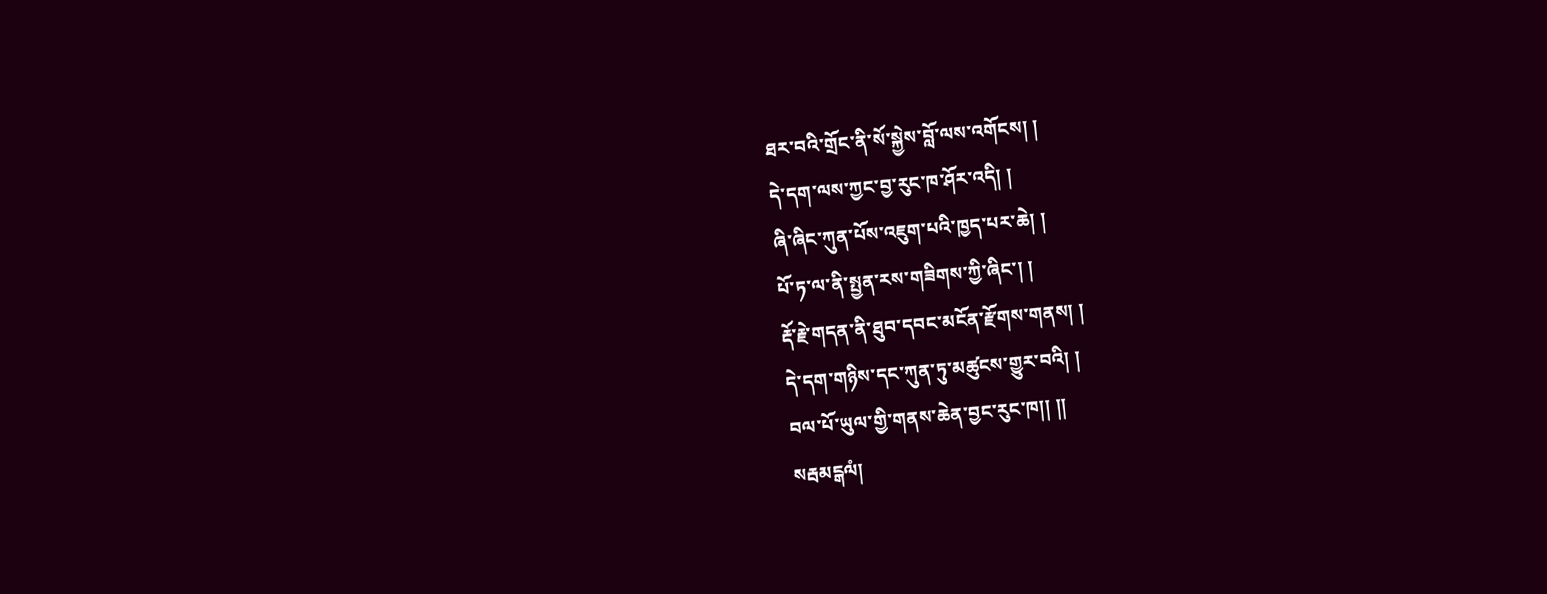ཐར་བའི་གྲོང་ནི་སོ་སྐྱེས་བློ་ལས་འགོངས། །
དེ་དག་ལས་ཀྱང་བྱ་རུང་ཁ་ཤོར་འདི། །
ཞི་ཞིང་ཀུན་པོས་འཇུག་པའི་ཁྱད་པར་ཆེ། །
པོ་ཏ་ལ་ནི་སྤྱན་རས་གཟིགས་ཀྱི་ཞིང་། །
རྡོ་རྗེ་གདན་ནི་ཐུབ་དབང་མངོན་རྫོགས་གནས། །
དེ་དག་གཉིས་དང་ཀུན་ཏུ་མཚུངས་གྱུར་བའི། །
བལ་པོ་ཡུལ་གྱི་གནས་ཆེན་བྱང་རུང་ཁ།། །།
སརྦམངྒལཾ།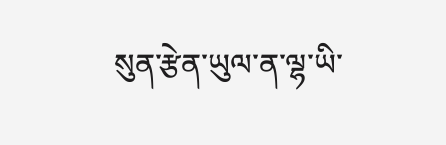སུན་རྩེན་ཡུལ་ན་ལྷ་ཡི་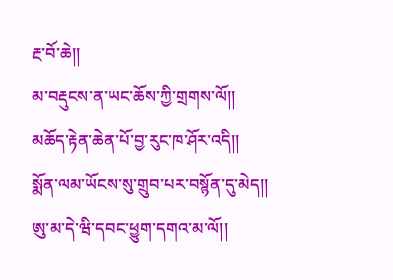རྔ་བོ་ཆེ།།
མ་བརྡུངས་ན་ཡང་ཆོས་ཀྱི་གྲགས་ལོ།།
མཆོད་རྟེན་ཆེན་པོ་བྱ་རུང་ཁ་ཤོར་འདི།།
སྨོན་ལམ་ཡོངས་སུ་གྲུབ་པར་བསྙོན་དུ་མེད།།
ཨུ་མ་དེ་ཝི་དབང་ཕྱུག་དགའ་མ་ལོ།།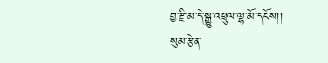བྱ་རྫི་མ་དེ་སྒྱུ་འཕྲུལ་ལྷ་མོ་དངོས།།
སུམ་རྩེན་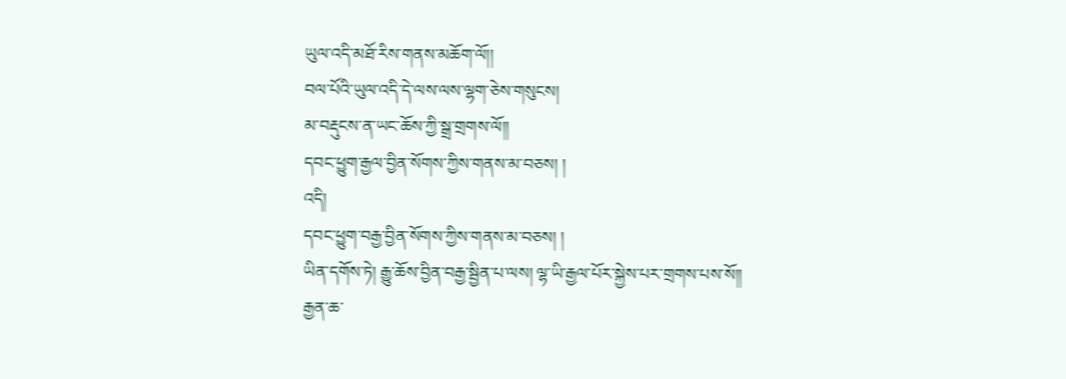ཡུལ་འདི་མཐོ་རིས་གནས་མཆོག་ལོ།།
བལ་པོའི་ཡུལ་འདི་དེ་ལས་ལས་ལྷག་ཅེས་གསུངས།
མ་བརྡུངས་ན་ཡང་ཆོས་ཀྱི་སྒྲ་གྲགས་ལོ།།
དབང་ཕྱུག་རྒྱལ་བྱིན་སོགས་ཀྱིས་གནས་མ་བཅས། །
འདི།
དབང་ཕྱུག་བརྒྱ་བྱིན་སོགས་ཀྱིས་གནས་མ་བཅས། །
ཡིན་དགོས་ཏེ། རྒྱུ་ཆོས་བྱིན་བརྒྱ་སྦྱིན་པ་ལས། ལྷ་ཡི་རྒྱལ་པོར་སྐྱེས་པར་གྲགས་པས་སོ།།
རྒྱན་ཆ་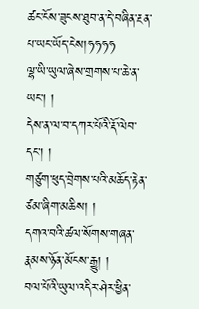ཚང་ངོས་ཟུངས་ཐུབ་ན་དེ་བཞིན་རྔན་པ་ཡང་ཡོད་ངེས།ཧཧཧཧ
ལྷ་ཡི་ཡུལ་ཞེས་གྲགས་པ་ཆེ་ན་ཡང་། །
དེས་ན་ལ་བ་དཀར་པོའི་རྡོ་ལེབ་དང་། །
གཙུག་ཕུད་བྲེགས་པའི་མཆོད་རྟེན་ཙམ་ཞིག་མཆིས། །
དགའ་བའི་ཚལ་སོགས་གཞན་རྣམས་ཉོན་མོངས་རྒྱུ། །
བལ་པོའི་ཡུལ་འདིར་ཤེར་ཕྱིན་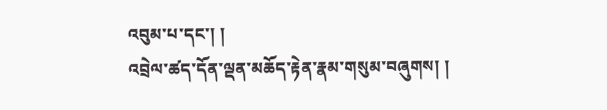འབུམ་པ་དང་། །
འབྲེལ་ཚད་དོན་ལྡན་མཆོད་རྟེན་རྣམ་གསུམ་བཞུགས། །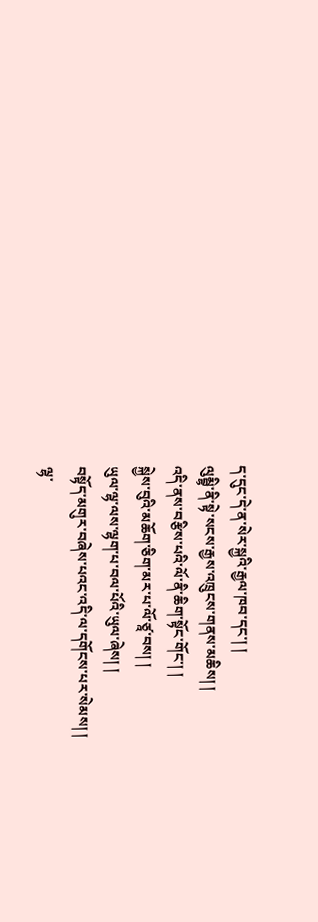ད་དུང་དེ་ན་སེར་སྐྱའི་རྒྱལ་ཁབ་དང་། །
ལུམྦྷི་ནི་སྟེ་སངས་རྒྱས་འཁྲུངས་གནས་མཆིས། །
འདི་ནས་བརྩིས་པའི་ལོ་ནི་ཆིག་སྟོང་གོང་། །
སྐྱེས་བུའི་མཆོག་ཅིག་མར་པ་ལོ་ཙཱ་བས། །
ཡུལ་ལྷ་ལས་ལྷག་པ་བལ་པོའི་ཡུལ་ཞེས། །
བསྟོད་མགུར་བཞེས་པའང་འདི་ལ་དགོངས་པར་སེམས། །
ལྷ་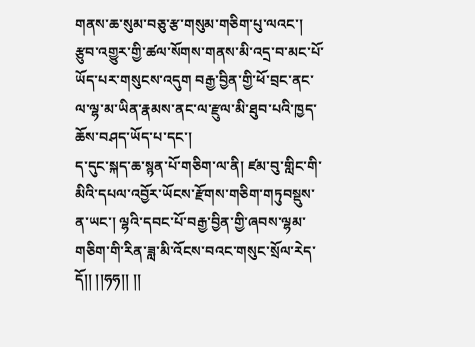གནས་ཆ་སུམ་བཅུ་རྩ་གསུམ་གཅིག་པུ་ལའང་། རྩུབ་འགྱུར་གྱི་ཚལ་སོགས་གནས་མི་འདྲ་བ་མང་པོ་ཡོད་པར་གསུངས་འདུག བརྒྱ་བྱིན་གྱི་ཕོ་བྲང་ནང་ལ་ལྷ་མ་ཡིན་རྣམས་ནང་ལ་རྫུལ་མི་ཐུབ་པའི་ཁྱད་ཆོས་བཤད་ཡོད་པ་དང་།
ད་དུང་སྐད་ཆ་སྙན་པོ་གཅིག་ལ་ནི། ཛམ་བུ་གླིང་གི་མིའི་དཔལ་འབྱོར་ཡོངས་རྫོགས་གཅིག་གཏུབསྡུས་ན་ཡང་། ལྷའི་དབང་པོ་བརྒྱ་བྱིན་གྱི་ཞབས་ལྷམ་གཅིག་གི་རིན་ཟླ་མི་འོངས་བའང་གསུང་སྲོལ་རེད་དོ།། །།ཧཧ།། །།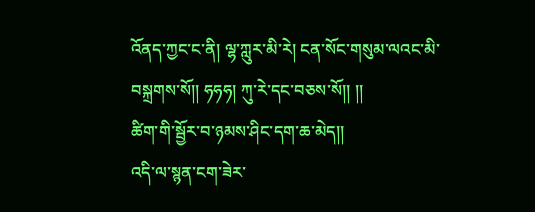འོནད་ཀྱང་ང་ནི། ལྷ་ཀླུར་མི་རེ། ངན་སོང་གསུམ་ལའང་མི་བསྐྲགས་སོ།། ཧཧཧ། ཀུ་རེ་དང་བཅས་སོ།། །།
ཚིག་གི་སྦྱོར་བ་ཉམས་ཤིང་དག་ཆ་མེད།།
འདི་ལ་སྙན་ངག་ཟེར་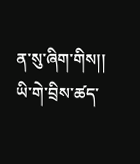ན་སུ་ཞིག་གིས།།
ཡི་གེ་བྲིས་ཚད་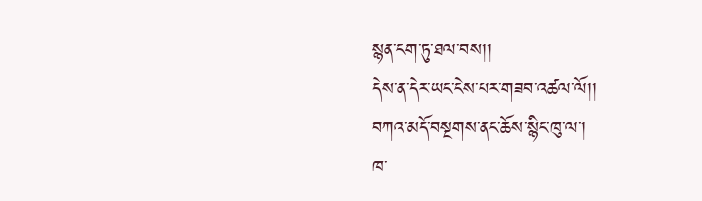སྙན་ངག་ཏུ་ཐལ་བས།།
དེས་ན་དེར་ཡང་ངེས་པར་གཟབ་འཚལ་ལོ།།
བཀའ་མདོ་བསྔགས་ནང་ཆོས་སྙིང་ཁུ་ལ་།
ཁ་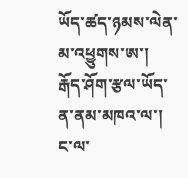ཡོད་ཚད་ཉམས་ལེན་མ་འཕྱུགས་ཨ་།
རྒོད་ཤོག་རྩལ་ཡོད་ན་ནམ་མཁའ་ལ་།
ང་ལ་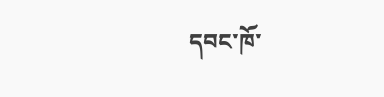དབང་ཁོ་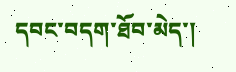དབང་བདག་ཐོབ་མེད་།